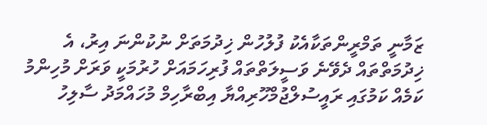ޒަމާނީ ތަމްރީންތަކާއެކު ފުލުހުން ޚިދުމަތަށް ނުކުންނަ އިރު، އެ ޚިދުމަތްތައް ދެވޭނެ ވަސީލަތްތައް ފުރިހަމައަށް ހުރުމަކީ ވަރަށް މުހިންމު ކަމެއް ކަމުގައި ރައީސުލްޖުމްހޫރިއްޔާ އިބްރާހިމް މުހައްމަދު ސާލިހު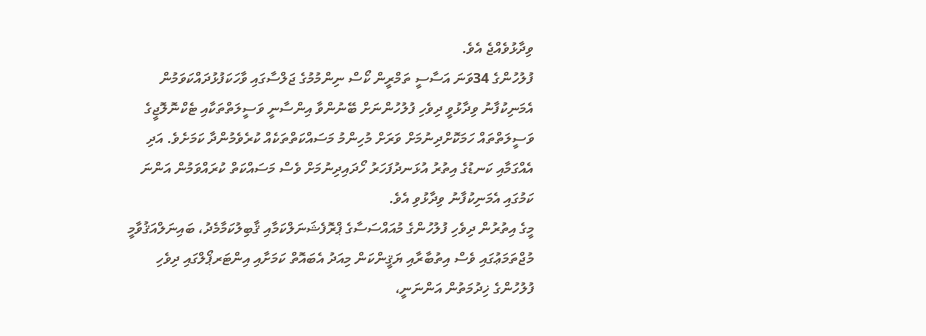ވިދާޅުވެއްޖެ އެވެ.
ފުލުހުންގެ 34ވަނަ އަސާސީ ތަމްރީން ކޯސް ނިންމުމުގެ ޖަލްސާގައި ވާހަކަފުޅުދައްކަވަމުން އެމަނިކުފާނު ވިދާޅުވީ ދިވެހި ފުލުހުންނަށް ބޭނުންވާ އިންސާނީ ވަސީލަތްތަކާއި ޓެކްނޮލޮޖީގެ ވަސީލަތްތައް ހަމަކޮށްދިނުމަށް ވަރަށް މުހިންމު މަސައްކަތްތަކެއް ކުރެވެމުންދާ ކަމަށެވެ. އަދި އެއްގަމާއި ކަނޑުގެ އިތުރު އުޅަނދުފަހަރު ހޯދައިދިނުމަށް ވެސް މަސައްކަތް ކުރައްވަމުން އަންނަ ކަމުގައި އެމަނިކުފާނު ވިދާޅުވި އެވެ.
މީގެ އިތުރުން ދިވެހި ފުލުހުންގެ މުއައްސަސާގެ ޕްރޮފެޝަނަލްކަމާއި ޤާބިލުކަމާމެދު، ބައިނަލްއަޤުވާމީ މުޖްތަމަޢުގައި ވެސް އިތުބާރާއި ޔަޤީންކަން މިއަދު އެބައޮތް ކަމަށާއި އިންޓަރޕޯލްގައި ދިވެހި ފުލުހުންގެ ޚިދުމަތުން އަންނަނީ،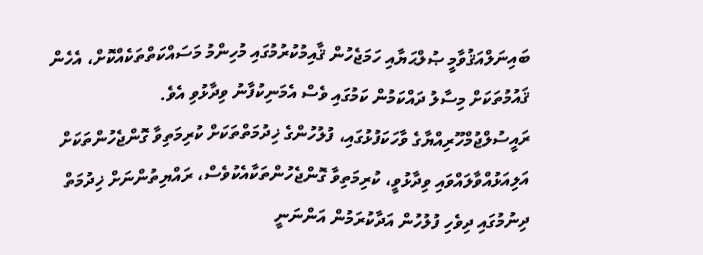ބައިނަލްއަޤުވާމީ ޞުލްޙަޔާއި ހަމަޖެހުން ޤާއިމުކުރުމުގައި މުހިންމު މަސައްކަތްތަކެއްކޮށް، އެހެން ޤައުމުތަކަށް މިސާލު ދައްކަމުން ކަމުގައި ވެސް އެމަނިކުފާނު ވިދާޅުވި އެވެ.
ރައީސުލްޖުމްހޫރިއްޔާގެ ވާހަކަފުޅުގައި، ފުލުހުންގެ ޚިދުމަތްތަކަށް ކުރިމަތިވާ ގޮންޖެހުންތަކަށް އަލިއަޅުއްވާލައްވައި ވިދާޅުވީ، ކުރިމަތިވާ ގޮންޖެހުންތަކާއެކުވެސް، ރައްޔިތުންނަށް ޚިދުމަތް ދިނުމުގައި ދިވެހި ފުލުހުން އަދާކުރަމުން އަންނަނީ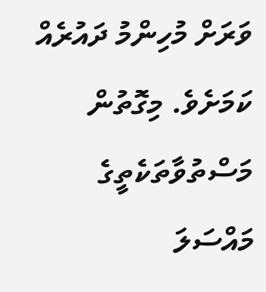ވަރަށް މުހިންމު ދައުރެއް ކަމަށެވެ. މިގޮތުން މަސްތުވާތަކެތީގެ މައްސަލަ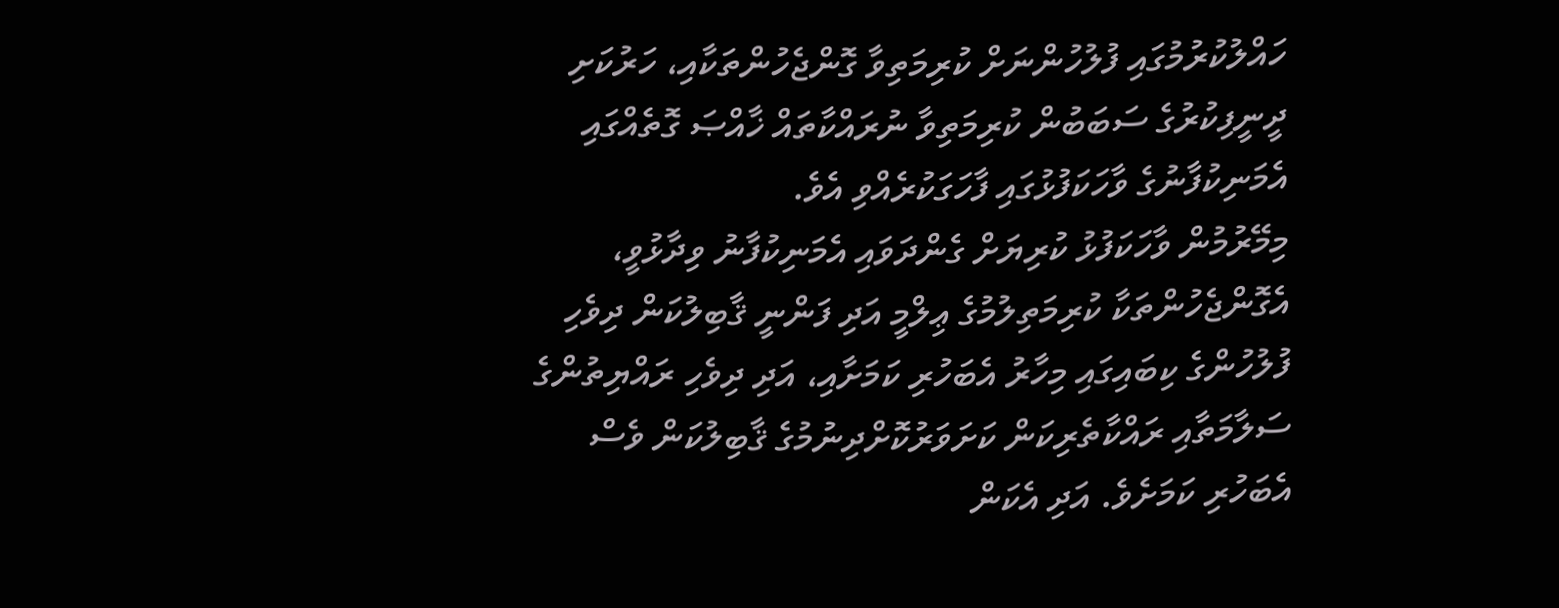ހައްލުކުރުމުގައި ފުލުހުންނަށް ކުރިމަތިވާ ގޮންޖެހުންތަކާއި، ހަރުކަށި ދީނީފިކުރުގެ ސަބަބުން ކުރިމަތިވާ ނުރައްކާތައް ޚާއްޞަ ގޮތެއްގައި އެމަނިކުފާނުގެ ވާހަކަފުޅުގައި ފާހަގަކުރެއްވި އެވެ.
މިމޭރުމުން ވާހަކަފުޅު ކުރިޔަށް ގެންދަވައި އެމަނިކުފާނު ވިދާޅުވީ، އެގޮންޖެހުންތަކާ ކުރިމަތިލުމުގެ ޢިލްމީ އަދި ފަންނީ ޤާބިލުކަން ދިވެހި ފުލުހުންގެ ކިބައިގައި މިހާރު އެބަހުރި ކަމަށާއި، އަދި ދިވެހި ރައްޔިތުންގެ ސަލާމަތާއި ރައްކާތެރިކަން ކަށަވަރުކޮށްދިނުމުގެ ޤާބިލުކަން ވެސް އެބަހުރި ކަމަށެވެ. އަދި އެކަން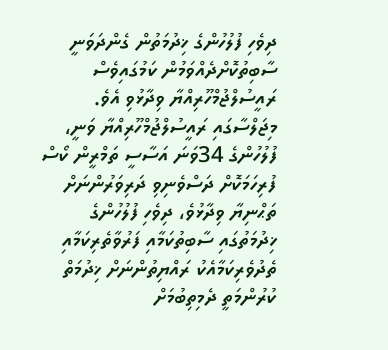ދިވެހި ފުލުހުންގެ ޚިދުމަތުން ގެންދަވަނީ ސާބިތުކޮށްދެއްވަމުން ކަމުގައިވެސް ރައީސުލްޖުމްހޫރިއްޔާ ވިދާޅުވި އެވެ.
މިޖަލްސާގައި ރައީސުލްޖުމްހޫރިއްޔާ ވަނީ، ފުލުހުންގެ 34ވަނަ އަސާސީ ތަމްރީން ކޯސް ފުރިހަމަކޮށް ދަސްވެނިވި ދަރިވަރުންނަށް ތަޙްނިޔާ ވިދާޅުވެ، ދިވެހި ފުލުހުންގެ ޚިދުމަތުގައި ސާބިތުކަމާއި ފަރުވާތެރިކަމާއި ތެދުވެރިކަމާއެކު ރައްޔިތުންނަށް ޚިދުމަތް ކުރުންމަތީ ދެމިތިބުމަށް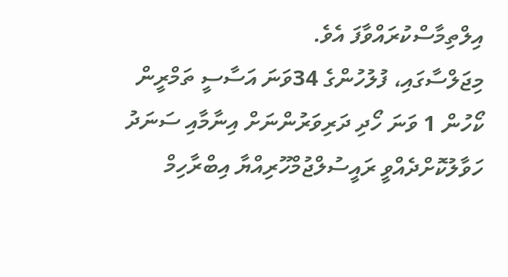އިލްތިމާސްކުރައްވާފަ އެވެ.
މިޖަލްސާގައި، ފުލުހުންގެ 34ވަނަ އަސާސީ ތަމްރީން ކޯހުން 1 ވަނަ ހޯދި ދަރިވަރުންނަށް އިނާމާއި ސަނަދު ހަވާލުކޮށްދެއްވީ ރައީސުލްޖުމްހޫރިއްޔާ އިބްރާހިމް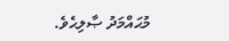މުޙައްމަދު ޞާލިޙެވެ.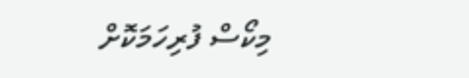މިކޯސް ފުރިހަމަކޮށް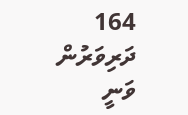164 ދަރިވަރުން ވަނީ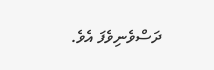ދަސްވެނިވެފަ އެވެ.